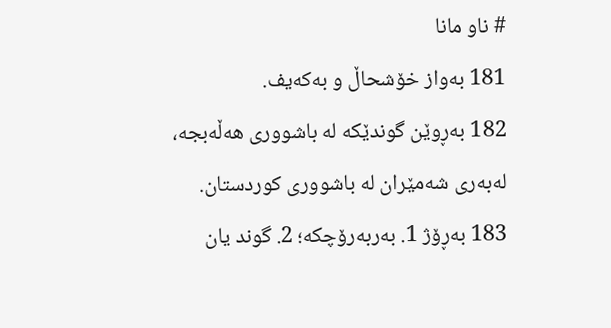# ناو مانا
181 بەواز خۆشحاڵ و بەکەیف.
182 بەڕوێن گوندێکە لە باشووری هەڵەبجە، لەبەری شەمێران لە باشووری کوردستان.
183 بەڕۆژ 1. بەربەرۆچکە؛ 2. گوند یان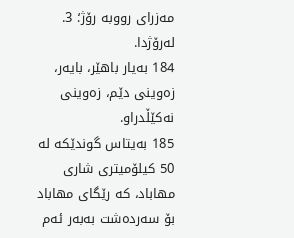مەزرای رووبە رۆژ؛ 3. لەرۆژدا.
184 بەیار باهێر، بایەر، زەوینی دێم، زەوینی نەکێڵدراو.
185 بەیتاس گوندێکە لە 50 کیلۆمیتری شاری مهاباد، کە رێگای مهاباد بۆ سەردەشت بەبەر ئەم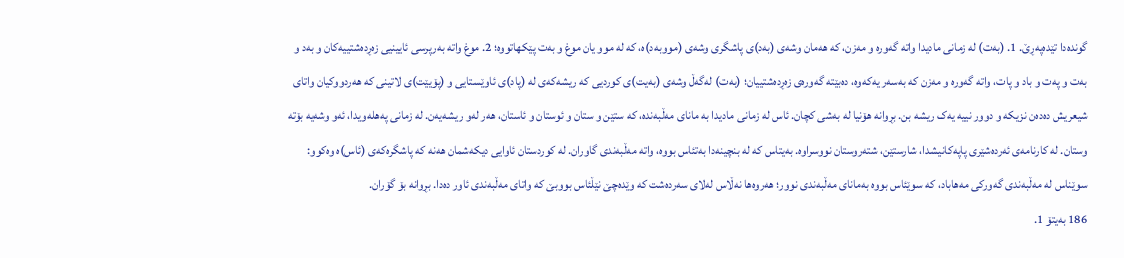گوندەدا تێدەپەڕێ. 1. (بەت) لە زمانی مادیدا واتە گەورە و مەزن، کە هەمان وشەی (بەد)ی پاشگری وشەی (مووبەد)ە، کە لە موو یان موغ و بەت پێکهاتووە؛ 2. موغ واتە بەرپرسی ئایینیی زەڕدەشتییەکان و بەد و بەت و پەت و باد و پات، واتە گەورە و مەزن کە بەسەر یەکەوە، دەبێتە گەورەی زەڕدەشتییان؛ (بەت) لەگەڵ وشەی (بەیت)ی کوردیی کە ریشەکەی لە (پاد)ی ئاوێستایی و (پۆیێت)ی لاتینی کە هەردووکیان واتای شیعریش دەدەن نزیکە و دوور نییە یەک ریشە بن. بڕوانە هۆنیا لە بەشی کچان. ئاس لە زمانی مادیدا بە مانای مەڵبەندە، کە ستێن و ستان و ئوستان و ئاستان، هەر لەو ریشەیەن. لە زمانی پەهلەویدا، ئەو وشەیە بۆتە وستان. لە کارنامەی ئەردەشێری پاپەکانیشدا، شارستێن، شتەروستان نووسراوە. بەیتاس کە لە بنچینەدا بەتئاس بووە، واتە مەڵبەندی گاوران. لە کوردستان ئاوایی دیکەشمان هەنە کە پاشگرەکەی (ئاس)ە وەکوو: سوێناس لە مەڵبەندی گەورکی مەهاباد، کە سوێئاس بووە بەمانای مەڵبەندی نوور؛ هەروەها نەڵاس لەلای سەردەشت کە وێدەچێ نێڵئاس بووبێ کە واتای مەڵبەندی ئاور دەدا. بڕوانە بۆ گۆران.
186 بەیتۆ 1.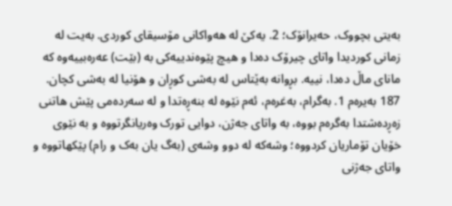بەیتی بچووک، حەیرانۆک؛ 2. یەکێ لە هەواکانی مۆسیقای کوردی. بەیت لە زمانی کوردیدا واتای چیرۆک دەدا و هیچ پێوەندییەکی بە (بێت) عەرەبییەوە کە مانای ماڵ دەدا، نییە. بڕوانە بەێتاس لە بەشی کوڕان و هۆنیا لە بەشی کچان.
187 بەیرەم 1. بەگرام، بەغرەم، ئەم نێوە لە بنەڕەتدا و لە سەردەمی پێش هاتنی زەڕدەشتدا بەگرەم بووە، بە واتای جەژن، دوایی تورک وەریانگرتووە و بە نێوی خۆیان تۆماریان کردووە؛ وشەکە لە دوو وشەی (بەگ یان بەک و رام) پێکهاتووە و واتای جەژنی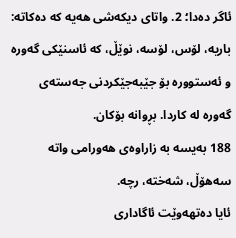ئاگر دەدا؛ 2. واتای دیکەشی هەیە کە دەکاتە: باریە، لۆس، لۆسە، نوێڵ، کە ئاسنێکی گەورە و ئەستوورە بۆ جێبەجێکردنی جەستەی گەورە لە کاردا. بڕوانە بۆکان.
188 بەیسە بە زاراوەی هەورامی واتە سەهۆڵ، شەختە، رچە.
ئایا دەتهەوێت ئاگاداری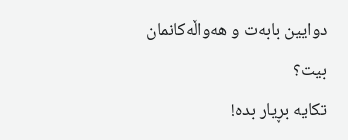دوایین بابەت و هەواڵەکانمان بیت؟
تکایە بڕیار بدە!